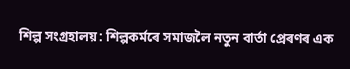শিল্প সংগ্ৰহালয়: শিল্পকৰ্মৰে সমাজলৈ নতুন বাৰ্তা প্ৰেৰণৰ এক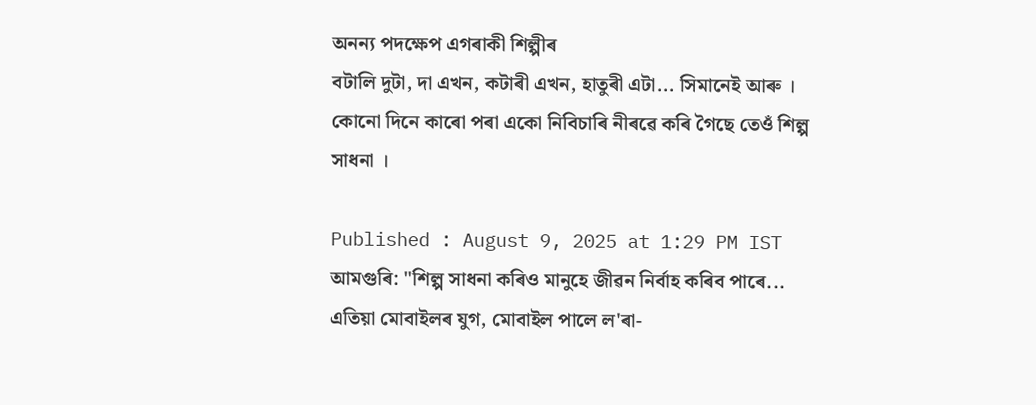অনন্য পদক্ষেপ এগৰাকী শিল্পীৰ
বটালি দুটা, দা এখন, কটাৰী এখন, হাতুৰী এটা... সিমানেই আৰু । কোনো দিনে কাৰো পৰা একো নিবিচাৰি নীৰৱে কৰি গৈছে তেওঁ শিল্প সাধনা ।

Published : August 9, 2025 at 1:29 PM IST
আমগুৰি: "শিল্প সাধনা কৰিও মানুহে জীৱন নিৰ্বাহ কৰিব পাৰে... এতিয়া মোবাইলৰ যুগ, মোবাইল পালে ল'ৰা-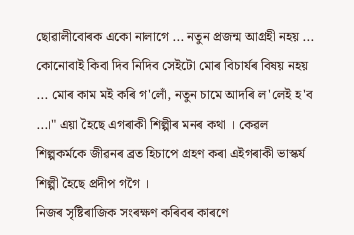ছোৱালীবোৰক একো নালাগে ... নতুন প্ৰজন্ম আগ্ৰহী নহয় ... কোনোবাই কিবা দিব নিদিব সেইটো মোৰ বিচাৰ্যৰ বিষয় নহয় ... মোৰ কাম মই কৰি গ'লোঁ, নতুন চামে আদৰি ল'লেই হ'ব ...।" এয়া হৈছে এগৰাকী শিল্পীৰ মনৰ কথা । কেৱল শিল্পকৰ্মকে জীৱনৰ ব্ৰত হিচাপে গ্ৰহণ কৰা এইগৰাকী ভাস্কৰ্য শিল্পী হৈছে প্ৰদীপ গগৈ ।
নিজৰ সৃষ্টিৰাজিক সংৰক্ষণ কৰিবৰ কাৰণে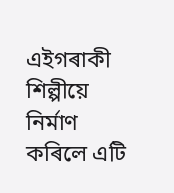এইগৰাকী শিল্পীয়ে নিৰ্মাণ কৰিলে এটি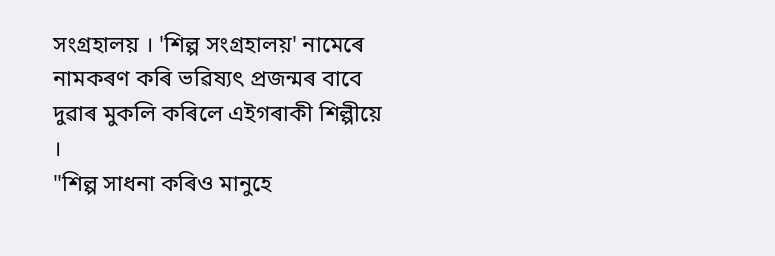সংগ্ৰহালয় । 'শিল্প সংগ্ৰহালয়' নামেৰে নামকৰণ কৰি ভৱিষ্যৎ প্ৰজন্মৰ বাবে দুৱাৰ মুকলি কৰিলে এইগৰাকী শিল্পীয়ে ।
"শিল্প সাধনা কৰিও মানুহে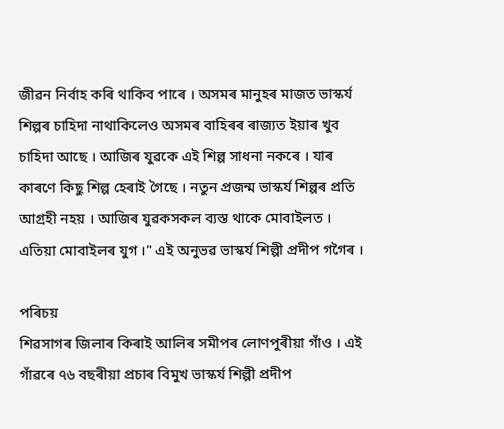জীৱন নিৰ্বাহ কৰি থাকিব পাৰে । অসমৰ মানুহৰ মাজত ভাস্কৰ্য শিল্পৰ চাহিদা নাথাকিলেও অসমৰ বাহিৰৰ ৰাজ্যত ইয়াৰ খুব চাহিদা আছে । আজিৰ যুৱকে এই শিল্প সাধনা নকৰে । যাৰ কাৰণে কিছু শিল্প হেৰাই গৈছে । নতুন প্ৰজন্ম ভাস্কৰ্য শিল্পৰ প্ৰতি আগ্ৰহী নহয় । আজিৰ যুৱকসকল ব্যস্ত থাকে মোবাইলত । এতিয়া মোবাইলৰ যুগ ।" এই অনুভৱ ভাস্কৰ্য শিল্পী প্ৰদীপ গগৈৰ ।

পৰিচয়
শিৱসাগৰ জিলাৰ কিৰাই আলিৰ সমীপৰ লোণপুৰীয়া গাঁও । এই গাঁৱৰে ৭৬ বছৰীয়া প্ৰচাৰ বিমুখ ভাস্কৰ্য শিল্পী প্ৰদীপ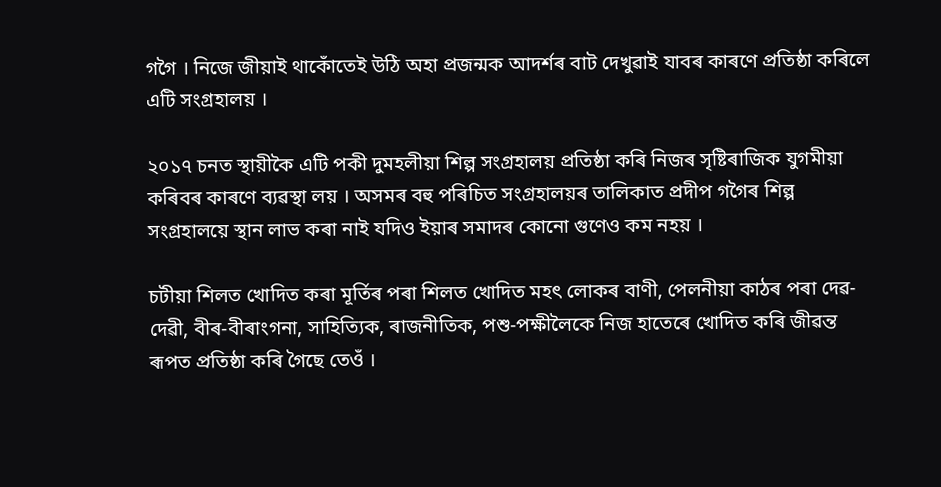গগৈ । নিজে জীয়াই থাকোঁতেই উঠি অহা প্ৰজন্মক আদৰ্শৰ বাট দেখুৱাই যাবৰ কাৰণে প্ৰতিষ্ঠা কৰিলে এটি সংগ্ৰহালয় ।

২০১৭ চনত স্থায়ীকৈ এটি পকী দুমহলীয়া শিল্প সংগ্ৰহালয় প্ৰতিষ্ঠা কৰি নিজৰ সৃষ্টিৰাজিক যুগমীয়া কৰিবৰ কাৰণে ব্যৱস্থা লয় । অসমৰ বহু পৰিচিত সংগ্ৰহালয়ৰ তালিকাত প্ৰদীপ গগৈৰ শিল্প সংগ্ৰহালয়ে স্থান লাভ কৰা নাই যদিও ইয়াৰ সমাদৰ কোনো গুণেও কম নহয় ।

চটীয়া শিলত খোদিত কৰা মূৰ্তিৰ পৰা শিলত খোদিত মহৎ লোকৰ বাণী, পেলনীয়া কাঠৰ পৰা দেৱ-দেৱী, বীৰ-বীৰাংগনা, সাহিত্যিক, ৰাজনীতিক, পশু-পক্ষীলৈকে নিজ হাতেৰে খোদিত কৰি জীৱন্ত ৰূপত প্ৰতিষ্ঠা কৰি গৈছে তেওঁ ।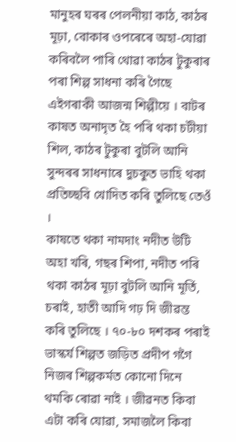মানুহৰ ঘৰৰ পেলনীয়া কাঠ, কাঠৰ মূঢ়া, বোকাৰ ওপৰেৰে অহা-যোৱা কৰিবলৈ পাৰি থোৱা কাঠৰ টুকুৰাৰ পৰা শিল্প সাধনা কৰি গৈছে এইগৰাকী আজন্ম শিল্পীয়ে । বাটৰ কাষত অনাদৃত হৈ পৰি থকা চটীয়া শিল, কাঠৰ টুকুৰা বুটলি আনি সুন্দৰৰ সাধনাৰে দুচকুত ভাহি থকা প্ৰতিচ্ছবি খোদিত কৰি তুলিছে তেওঁ ।
কাষতে থকা নামদাং নদীত উটি অহা খৰি, গছৰ শিপা, নদীত পৰি থকা কাঠৰ মূঢ়া বুটলি আনি মূৰ্তি, চৰাই, হাতী আদি গঢ় দি জীৱন্ত কৰি তুলিছে । ৭০-৮০ দশকৰ পৰাই ভাস্কৰ্য শিল্পত জড়িত প্ৰদীপ গগৈ নিজৰ শিল্পকৰ্মত কোনো দিনে থমকি ৰোৱা নাই । জীৱনত কিবা এটা কৰি যোৱা, সমাজলৈ কিবা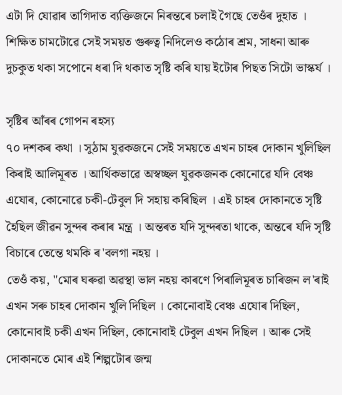এটা দি যোৱাৰ তাগিদাত ব্যক্তিজনে নিৰন্তৰে চলাই গৈছে তেওঁৰ দুহাত ।
শিক্ষিত চামটোৱে সেই সময়ত গুৰুত্ব নিদিলেও কঠোৰ শ্ৰম, সাধনা আৰু দুচকুত থকা সপোনে ধৰা দি থকাত সৃষ্টি কৰি যায় ইটোৰ পিছত সিটো ভাস্কৰ্য ।

সৃষ্টিৰ আঁৰৰ গোপন ৰহস্য
৭০ দশকৰ কথা । সুঠাম যুৱকজনে সেই সময়তে এখন চাহৰ দোকান খুলিছিল কিৰাই আলিমূৰত । আৰ্থিকভাৱে অস্বচ্ছল যুৱকজনক কোনোৱে যদি বেঞ্চ এযোৰ, কোনোৱে চকী-টেবুল দি সহায় কৰিছিল । এই চাহৰ দোকানতে সৃষ্টি হৈছিল জীৱন সুন্দৰ কৰাৰ মন্ত্ৰ । অন্তৰত যদি সুন্দৰতা থাকে, অন্তৰে যদি সৃষ্টি বিচাৰে তেন্তে থমকি ৰ'বলগা নহয় ।
তেওঁ কয়, "মোৰ ঘৰুৱা অৱস্থা ভাল নহয় কাৰণে পিৰালিমূৰত চাৰিজন ল'ৰাই এখন সৰু চাহৰ দোকান খুলি দিছিল । কোনোবাই বেঞ্চ এযোৰ দিছিল, কোনোবাই চকী এখন দিছিল, কোনোবাই টেবুল এখন দিছিল । আৰু সেই দোকানতে মোৰ এই শিল্পটোৰ জন্ম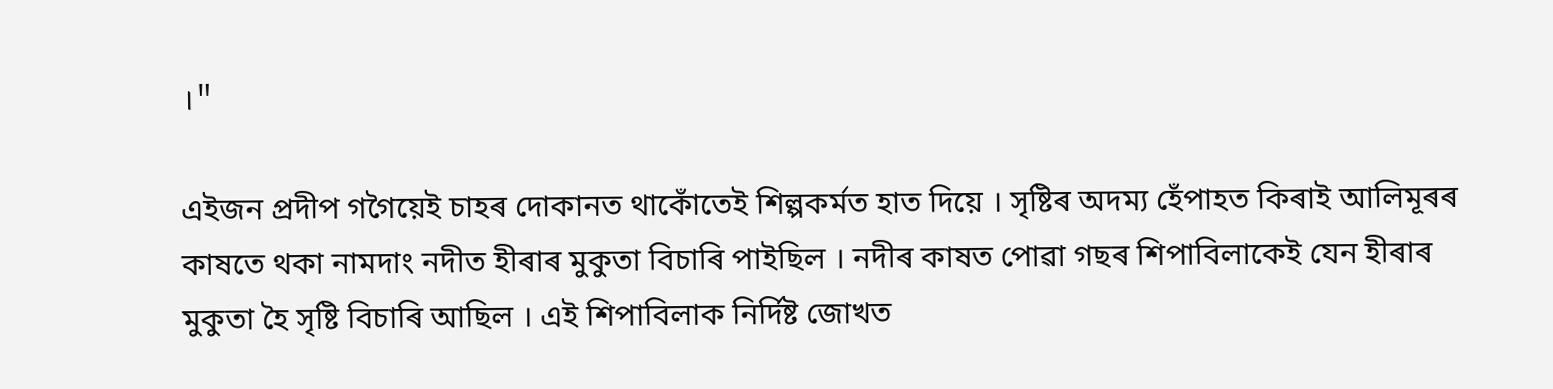।"

এইজন প্ৰদীপ গগৈয়েই চাহৰ দোকানত থাকোঁতেই শিল্পকৰ্মত হাত দিয়ে । সৃষ্টিৰ অদম্য হেঁপাহত কিৰাই আলিমূৰৰ কাষতে থকা নামদাং নদীত হীৰাৰ মুকুতা বিচাৰি পাইছিল । নদীৰ কাষত পোৱা গছৰ শিপাবিলাকেই যেন হীৰাৰ মুকুতা হৈ সৃষ্টি বিচাৰি আছিল । এই শিপাবিলাক নিৰ্দিষ্ট জোখত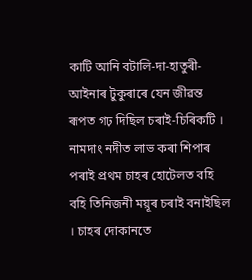কাটি আনি বটালি-দা-হাতুৰী-আইনাৰ টুকুৰাৰে যেন জীৱন্ত ৰূপত গঢ় দিছিল চৰাই-চিৰিকটি ।
নামদাং নদীত লাভ কৰা শিপাৰ পৰাই প্ৰথম চাহৰ হোটেলত বহি বহি তিনিজনী ময়ূৰ চৰাই বনাইছিল । চাহৰ দোকানতে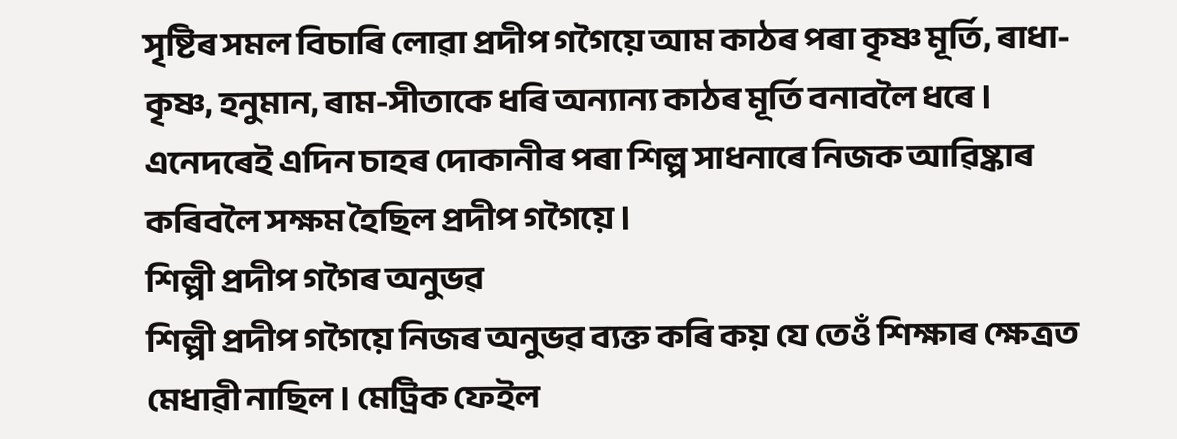সৃষ্টিৰ সমল বিচাৰি লোৱা প্ৰদীপ গগৈয়ে আম কাঠৰ পৰা কৃষ্ণ মূৰ্তি, ৰাধা-কৃষ্ণ, হনুমান, ৰাম-সীতাকে ধৰি অন্যান্য কাঠৰ মূৰ্তি বনাবলৈ ধৰে । এনেদৰেই এদিন চাহৰ দোকানীৰ পৰা শিল্প সাধনাৰে নিজক আৱিষ্কাৰ কৰিবলৈ সক্ষম হৈছিল প্ৰদীপ গগৈয়ে ।
শিল্পী প্ৰদীপ গগৈৰ অনুভৱ
শিল্পী প্ৰদীপ গগৈয়ে নিজৰ অনুভৱ ব্যক্ত কৰি কয় যে তেওঁ শিক্ষাৰ ক্ষেত্ৰত মেধাৱী নাছিল । মেট্ৰিক ফেইল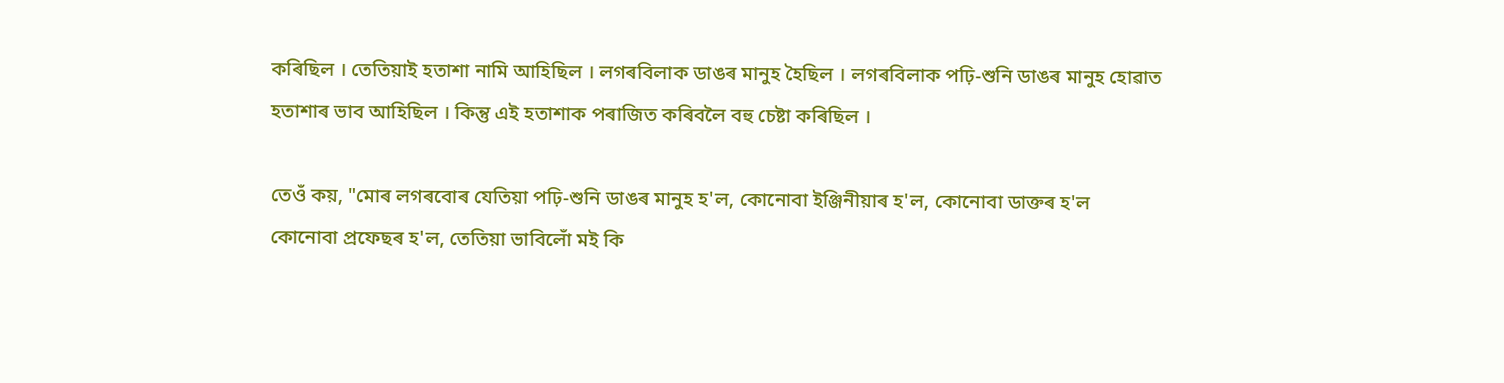কৰিছিল । তেতিয়াই হতাশা নামি আহিছিল । লগৰবিলাক ডাঙৰ মানুহ হৈছিল । লগৰবিলাক পঢ়ি-শুনি ডাঙৰ মানুহ হোৱাত হতাশাৰ ভাব আহিছিল । কিন্তু এই হতাশাক পৰাজিত কৰিবলৈ বহু চেষ্টা কৰিছিল ।

তেওঁ কয়, "মোৰ লগৰবোৰ যেতিয়া পঢ়ি-শুনি ডাঙৰ মানুহ হ'ল, কোনোবা ইঞ্জিনীয়াৰ হ'ল, কোনোবা ডাক্তৰ হ'ল কোনোবা প্ৰফেছৰ হ'ল, তেতিয়া ভাবিলোঁ মই কি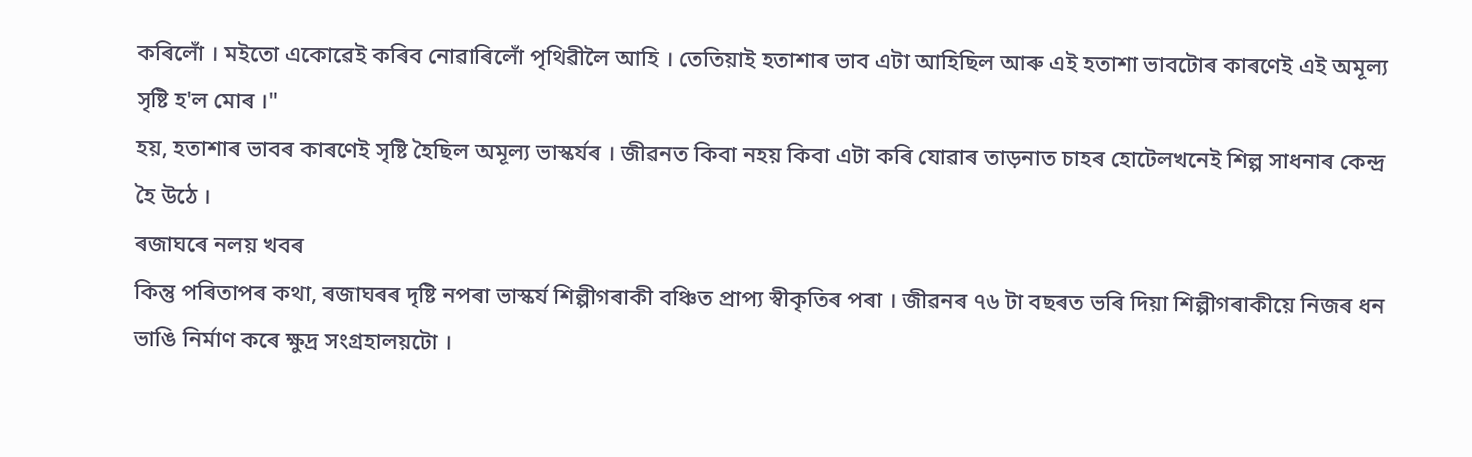কৰিলোঁ । মইতো একোৱেই কৰিব নোৱাৰিলোঁ পৃথিৱীলৈ আহি । তেতিয়াই হতাশাৰ ভাব এটা আহিছিল আৰু এই হতাশা ভাবটোৰ কাৰণেই এই অমূল্য সৃষ্টি হ'ল মোৰ ।"
হয়, হতাশাৰ ভাবৰ কাৰণেই সৃষ্টি হৈছিল অমূল্য ভাস্কৰ্যৰ । জীৱনত কিবা নহয় কিবা এটা কৰি যোৱাৰ তাড়নাত চাহৰ হোটেলখনেই শিল্প সাধনাৰ কেন্দ্ৰ হৈ উঠে ।
ৰজাঘৰে নলয় খবৰ
কিন্তু পৰিতাপৰ কথা, ৰজাঘৰৰ দৃষ্টি নপৰা ভাস্কৰ্য শিল্পীগৰাকী বঞ্চিত প্ৰাপ্য স্বীকৃতিৰ পৰা । জীৱনৰ ৭৬ টা বছৰত ভৰি দিয়া শিল্পীগৰাকীয়ে নিজৰ ধন ভাঙি নিৰ্মাণ কৰে ক্ষুদ্ৰ সংগ্ৰহালয়টো ।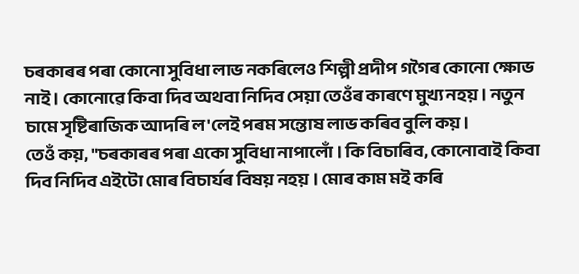চৰকাৰৰ পৰা কোনো সুবিধা লাভ নকৰিলেও শিল্পী প্ৰদীপ গগৈৰ কোনো ক্ষোভ নাই । কোনোৱে কিবা দিব অথবা নিদিব সেয়া তেওঁৰ কাৰণে মুখ্য নহয় । নতুন চামে সৃষ্টিৰাজিক আদৰি ল'লেই পৰম সন্তোষ লাভ কৰিব বুলি কয় ।
তেওঁ কয়, "চৰকাৰৰ পৰা একো সুবিধা নাপালোঁ । কি বিচাৰিব, কোনোবাই কিবা দিব নিদিব এইটো মোৰ বিচাৰ্যৰ বিষয় নহয় । মোৰ কাম মই কৰি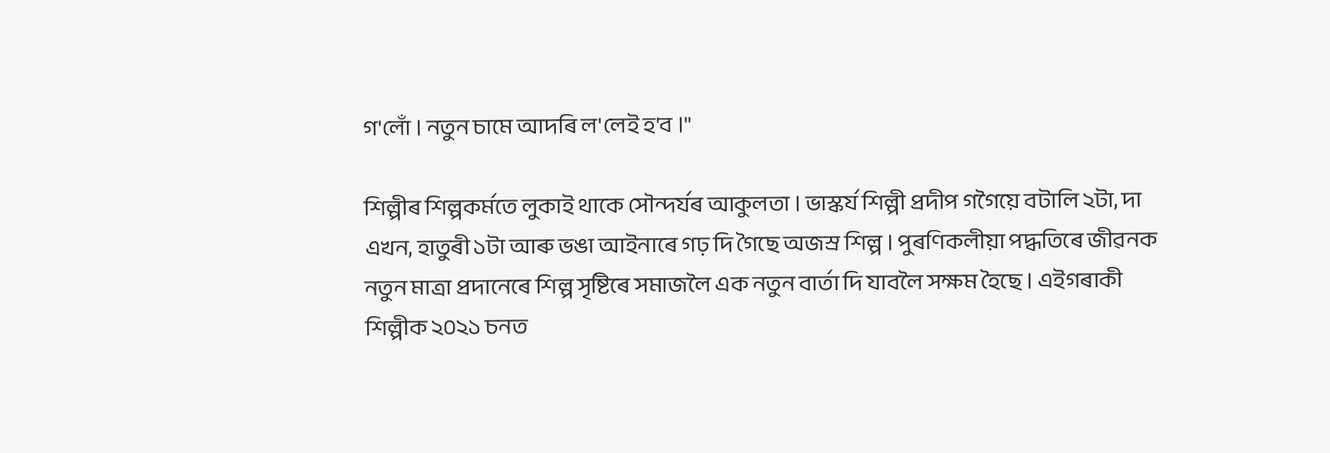গ'লোঁ । নতুন চামে আদৰি ল'লেই হ'ব ।"

শিল্পীৰ শিল্পকৰ্মতে লুকাই থাকে সৌন্দৰ্যৰ আকুলতা । ভাস্কৰ্য শিল্পী প্ৰদীপ গগৈয়ে বটালি ২টা, দা এখন, হাতুৰী ১টা আৰু ভঙা আইনাৰে গঢ় দি গৈছে অজস্ৰ শিল্প । পুৰণিকলীয়া পদ্ধতিৰে জীৱনক নতুন মাত্ৰা প্ৰদানেৰে শিল্প সৃষ্টিৰে সমাজলৈ এক নতুন বাৰ্তা দি যাবলৈ সক্ষম হৈছে । এইগৰাকী শিল্পীক ২০২১ চনত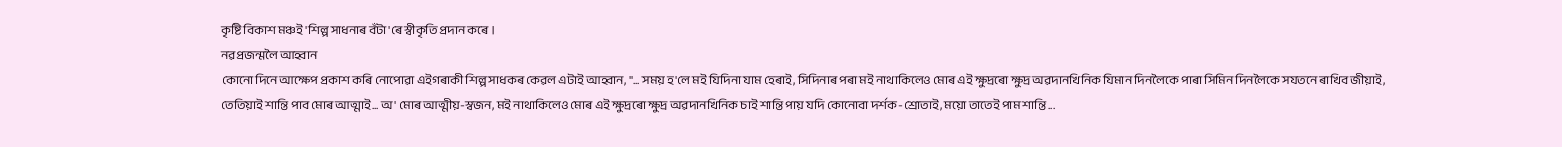কৃষ্টি বিকাশ মঞ্চই 'শিল্প সাধনাৰ বঁটা'ৰে স্বীকৃতি প্ৰদান কৰে ।
নৱপ্ৰজন্মলৈ আহ্বান
কোনো দিনে আক্ষেপ প্ৰকাশ কৰি নোপোৱা এইগৰাকী শিল্প সাধকৰ কেৱল এটাই আহ্বান, "... সময় হ'লে মই যিদিনা যাম হেৰাই, সিদিনাৰ পৰা মই নাথাকিলেও মোৰ এই ক্ষুদ্ৰৰো ক্ষুদ্ৰ অৱদানখিনিক যিমান দিনলৈকে পাৰা সিমিন দিনলৈকে সযতনে ৰাখিব জীয়াই, তেতিয়াই শান্তি পাব মোৰ আত্মাই... অ' মোৰ আত্মীয়-স্বজন, মই নাথাকিলেও মোৰ এই ক্ষুদ্ৰৰো ক্ষুদ্ৰ অৱদানখিনিক চাই শান্তি পায় যদি কোনোবা দৰ্শক-শ্ৰোতাই, ময়ো তাতেই পাম শান্তি ...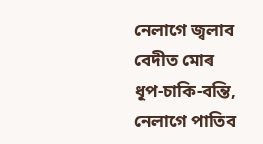নেলাগে জ্বলাব বেদীত মোৰ ধূপ-চাকি-বন্তি, নেলাগে পাতিব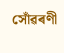সোঁৱৰণী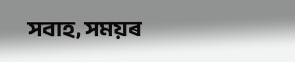সবাহ, সময়ৰ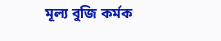মূল্য বুজি কৰ্মক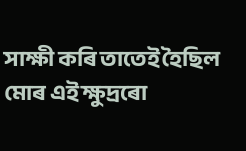সাক্ষী কৰি তাতেই হৈছিল মোৰ এই ক্ষুদ্ৰৰো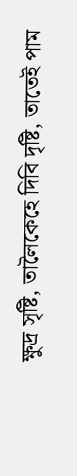ক্ষুদ্ৰ সৃষ্টি, তালৈকেহে দিবি দৃষ্টি, তাতেই পাম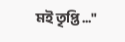মই তৃপ্তি ..."